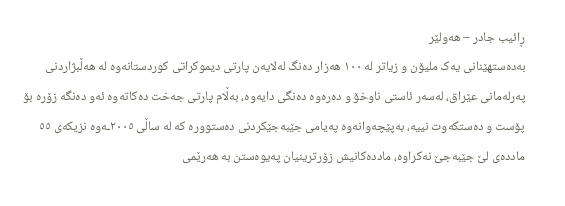ڕائیب جادر – هەولێر
بەدەستهێنانی یەک ملیۆن و زیاتر لە ١٠٠ ھەزار دەنگ لەلایەن پارتی دیموکراتی کوردستانەوە لە ھەڵبژاردنی پەرلەمانی عێراق، لەسەر ئاستی ناوخۆ و دەرەوە دەنگی دایەوە، بەڵام پارتی جەخت دەکاتەوە ئەو دەنگە زۆرە بۆ پۆست و دەستکەوت نییە، بەپێچەوانەوە پەیامی جێبەجێکردنی دەستوورە کە لە ساڵی ٢٠٠٥ـەوە نزیکەی ٥٥ ماددەی لێ جێبەجێ نەکراوە، ماددەکانیش زۆرترینیان پەیوەستن بە ھەرێمی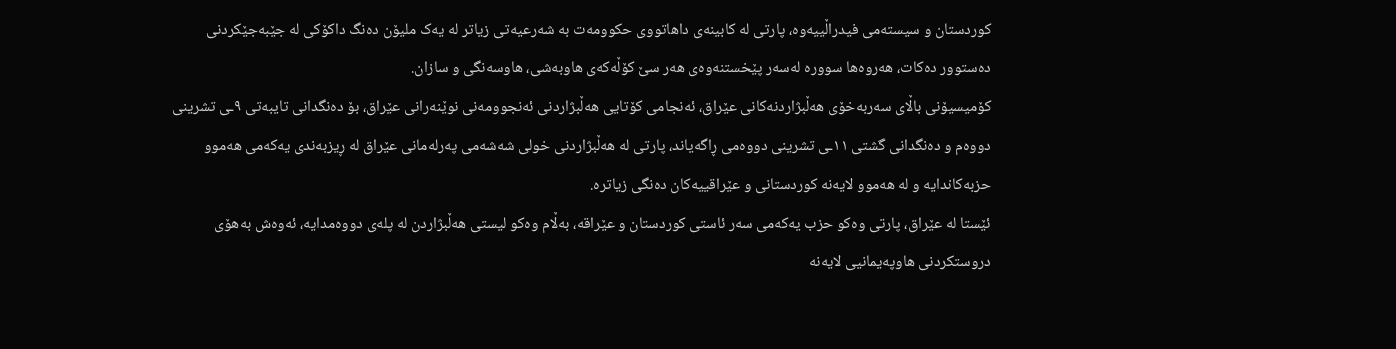کوردستان و سیستەمی فیدراڵییەوە، پارتی لە کابینەی داھاتووی حکوومەت بە شەرعیەتی زیاتر لە یەک ملیۆن دەنگ داکۆکی لە جێبەجێکردنی دەستوور دەکات، ھەروەھا سوورە لەسەر پێخستنەوەی ھەر سێ کۆڵەکەی ھاوبەشی، ھاوسەنگی و سازان.
کۆمیسیۆنی باڵای سەربەخۆی ھەڵبژاردنەکانی عێراق، ئەنجامی کۆتایی ھەڵبژاردنی ئەنجوومەنی نوێنەرانی عێراق، بۆ دەنگدانی تایبەتی ٩ـی تشرینی دووەم و دەنگدانی گشتی ١١ـی تشرینی دووەمی ڕاگەیاند، پارتی لە ھەڵبژاردنی خولی شەشەمی پەرلەمانی عێراق لە ڕیزبەندی یەکەمی ھەموو حزبەکاندایە و لە ھەموو لایەنە کوردستانی و عێراقییەکان دەنگی زیاترە.
ئێستا لە عێراق، پارتی وەکو حزب یەکەمی سەر ئاستی کوردستان و عێراقە، بەڵام وەکو لیستی ھەڵبژاردن لە پلەی دووەمدایە، ئەوەش بەھۆی دروستکردنی ھاوپەیمانیی لایەنە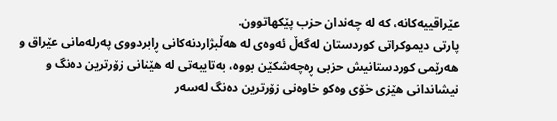عێراقییەکانە، کە لە چەندان حزب پێکھاتوون.
پارتی دیموکراتی کوردستان لەگەڵ ئەوەی لە ھەڵبژاردنەکانی ڕابردووی پەرلەمانی عێراق و ھەرێمی کوردستانیش حزبی ڕەچەشکێن بووە، بەتایبەتی لە ھێنانی زۆرترین دەنگ و نیشاندانی ھێزی خۆی وەکو خاوەنی زۆرترین دەنگ لەسەر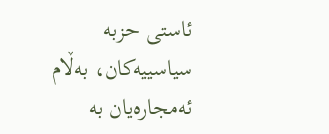ئاستی حزبە سیاسییەکان، بەڵام ئەمجارەیان بە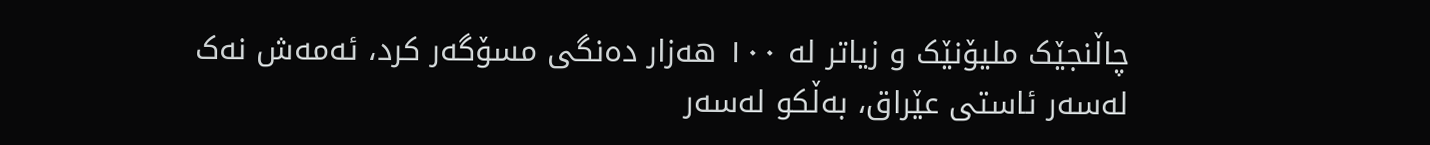چاڵنجێک ملیۆنێک و زیاتر لە ١٠٠ ھەزار دەنگی مسۆگەر کرد، ئەمەش نەک لەسەر ئاستی عێراق، بەڵکو لەسەر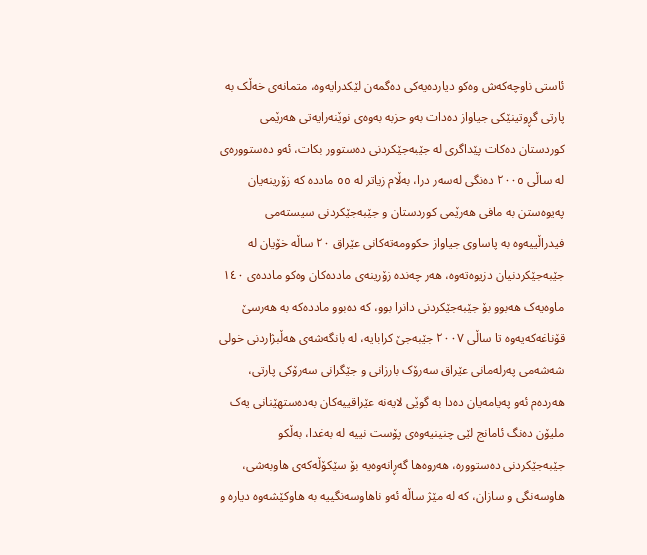ئاستی ناوچەکەش وەکو دیاردەیەکی دەگمەن لێکدرایەوە، متمانەی خەڵک بە پارتی گڕوتینێکی جیاواز دەدات بەو حزبە بەوەی نوێنەرایەتی ھەرێمی کوردستان دەکات پێداگری لە جێبەجێکردنی دەستوور بکات، ئەو دەستوورەی لە ساڵی ٢٠٠٥ دەنگی لەسەر درا، بەڵام زیاتر لە ٥٥ ماددە کە زۆرینەیان پەیوەستن بە مافی ھەرێمی کوردستان و جێبەجێکردنی سیستەمی فیدراڵییەوە بە پاساوی جیاواز حکوومەتەکانی عێراق ٢٠ ساڵە خۆیان لە جێبەجێکردنیان دزیوەتەوە، ھەر چەندە زۆرینەی ماددەکان وەکو ماددەی ١٤٠ ماوەیەک ھەبوو بۆ جێبەجێکردنی دانرا بوو، کە دەبوو ماددەکە بە ھەرسێ قۆناغەکەیەوە تا ساڵی ٢٠٠٧ جێبەجێ کرابایە، لە بانگەشەی ھەڵبژاردنی خولی شەشەمی پەرلەمانی عێراق سەرۆک بارزانی و جێگرانی سەرۆکی پارتی، ھەردەم ئەو پەیامەیان دەدا بە گوێی لایەنە عێراقییەکان بەدەستھێنانی یەک ملیۆن دەنگ ئامانج لێی چنینیەوەی پۆست نییە لە بەغدا، بەڵکو جێبەجێکردنی دەستوورە، ھەروەھا گەڕانەوەیە بۆ سێکۆڵەکەی ھاوبەشی، ھاوسەنگی و سازان، کە لە مێژ ساڵە ئەو ناھاوسەنگییە بە ھاوکێشەوە دیارە و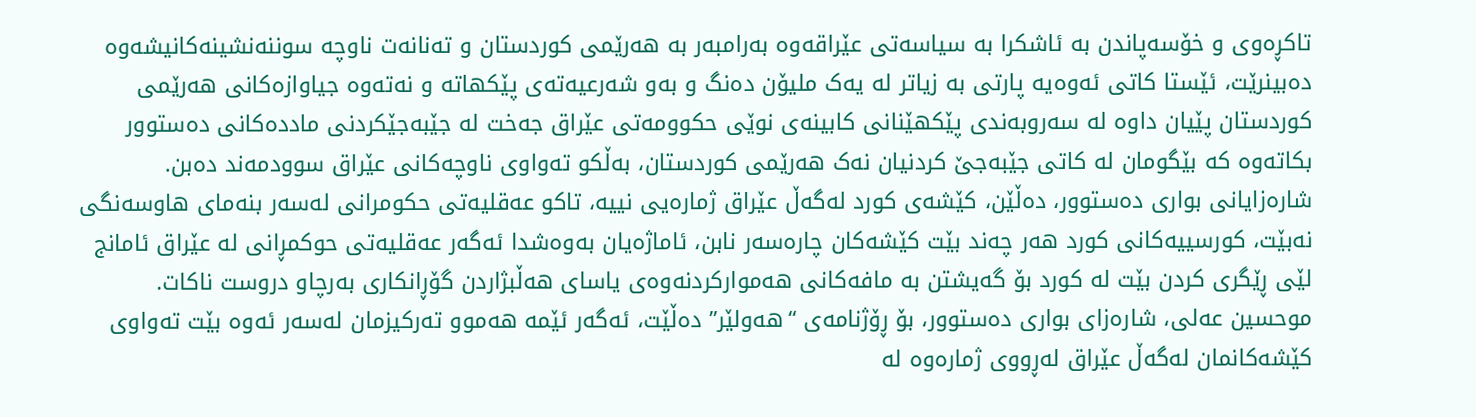تاکڕەوی و خۆسەپاندن بە ئاشکرا بە سیاسەتی عێراقەوە بەرامبەر بە ھەرێمی کوردستان و تەنانەت ناوچە سوننەنشینەکانیشەوە دەبینرێت، ئێستا کاتی ئەوەیە پارتی بە زیاتر لە یەک ملیۆن دەنگ و بەو شەرعیەتەی پێکھاتە و نەتەوە جیاوازەکانی ھەرێمی کوردستان پێیان داوە لە سەروبەندی پێکھێنانی کابینەی نوێی حکوومەتی عێراق جەخت لە جێبەجێکردنی ماددەکانی دەستوور بکاتەوە کە بێگومان لە کاتی جێبەجێ کردنیان نەک ھەرێمی کوردستان، بەڵکو تەواوی ناوچەکانی عێراق سوودمەند دەبن.
شارەزایانی بواری دەستوور، دەڵێن، کێشەی کورد لەگەڵ عێراق ژمارەیی نییە، تاکو عەقلیەتی حکومرانی لەسەر بنەمای ھاوسەنگی نەبێت، کورسییەکانی کورد ھەر چەند بێت کێشەکان چارەسەر نابن، ئاماژەیان بەوەشدا ئەگەر عەقلیەتی حوکمڕانی لە عێراق ئامانج لێی ڕێگری کردن بێت لە کورد بۆ گەیشتن بە مافەکانی ھەموارکردنەوەی یاسای ھەڵبژاردن گۆڕانکاری بەرچاو دروست ناکات.
موحسین عەلی، شارەزای بواری دەستوور، بۆ ڕۆژنامەی “ھەولێر” دەڵێت، ئەگەر ئێمە ھەموو تەرکیزمان لەسەر ئەوە بێت تەواوی کێشەکانمان لەگەڵ عێراق لەڕووی ژمارەوە لە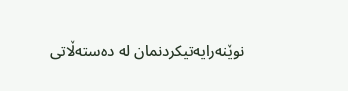نوێنەرایەتیکردنمان لە دەستەڵاتی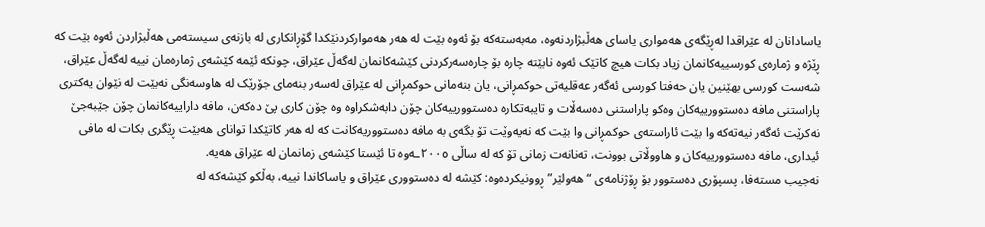یاسادانان لە عێراقدا لەڕێگەی ھەمواری یاسای ھەڵبژاردنەوە، مەبەستەکە بۆ ئەوە بێت لە ھەر ھەموارکردنێکدا گۆڕانکاری لە بازنەی سیستەمی ھەڵبژاردن ئەوە بێت کە ڕێژە و ژمارەی کورسییەکانمان زیاد بکات ھیچ کاتێک ئەوە نابێتە چارە بۆ چارەسەرکردنی کێشەکانمان لەگەڵ عێراق، چونکە ئێمە کێشەی ژمارەمان نییە لەگەڵ عێراق، شەست کورسی بھێنین یان حەفتا کورسی ئەگەر عەقلیەتی حوکمڕانی، یان بنەمانی حوکمڕانی لە عێراق لەسەر بنەمای جۆرێک لە ھاوسەنگی نەبێت لە نێوان یەکتری پاراستنی مافە دەستوورییەکان وەکو پاراستنی دەسەڵات و تایبەتکارە دەستوورییەکان چۆن دابەشکراوە وە چۆن کاری پێ دەکەن، مافە داراییەکانمان چۆن جێبەجێ نەکرێت ئەگەر نیەتەکە وا بێت ئاراستەی حوکمڕانی وا بێت کە نەیەوێت تۆ بگەی بە مافە دەستووریەکانت کە لە ھەر کاتێکدا توانای ھەبێت ڕێگری بکات لە مافی ئیداری، مافە دەستوورییەکان و ھاووڵاتی بوونت، تەنانەت زمانی تۆ کە لە ساڵی ٢٠٠٥ـەوە تا ئێستا کێشەی زمانمان لە عێراق ھەیە.
نەجیب مستەفا، پسپۆری دەستوور بۆ ڕۆژنامەی “ھەولێر” ڕوونیکردەوە: کێشە لە دەستووری عێراق و یاساکاندا نییە، بەڵکو کێشەکە لە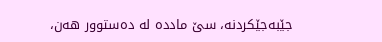جێبەجێکردنە، سێ ماددە لە دەستوور ھەن،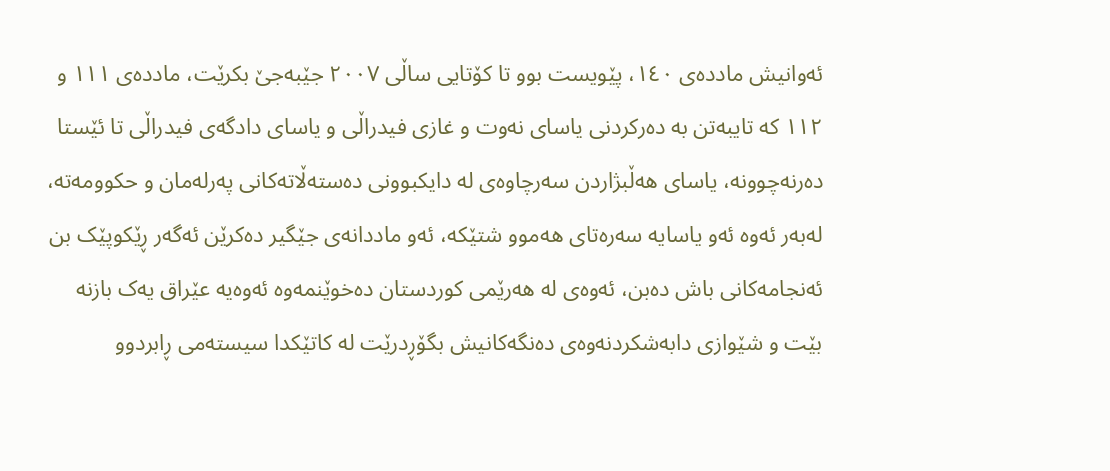ئەوانیش ماددەی ١٤٠، پێویست بوو تا کۆتایی ساڵی ٢٠٠٧ جێبەجێ بکرێت، ماددەی ١١١ و ١١٢ کە تایبەتن بە دەرکردنی یاسای نەوت و غازی فیدراڵی و یاسای دادگەی فیدراڵی تا ئێستا دەرنەچوونە، یاسای ھەڵبژاردن سەرچاوەی لە دایکبوونی دەستەڵاتەکانی پەرلەمان و حکوومەتە، لەبەر ئەوە ئەو یاسایە سەرەتای ھەموو شتێکە، ئەو ماددانەی جێگیر دەکرێن ئەگەر ڕێکوپێک بن ئەنجامەکانی باش دەبن، ئەوەی لە ھەرێمی کوردستان دەخوێنمەوە ئەوەیە عێراق یەک بازنە بێت و شێوازی دابەشکردنەوەی دەنگەکانیش بگۆڕدرێت لە کاتێکدا سیستەمی ڕابردوو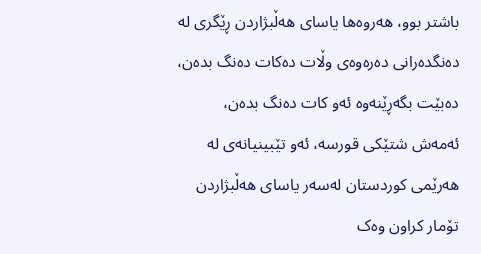باشتر بوو، ھەروەھا یاسای ھەڵبژاردن ڕێگری لە دەنگدەرانی دەرەوەی وڵات دەکات دەنگ بدەن، دەبێت بگەڕێنەوە ئەو کات دەنگ بدەن، ئەمەش شتێکی قورسە، ئەو تێبینیانەی لە ھەرێمی کوردستان لەسەر یاسای ھەڵبژاردن تۆمار کراون وەک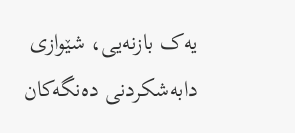یەک بازنەیی، شێوازی دابەشکردنی دەنگەکان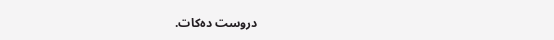دروست دەکات.